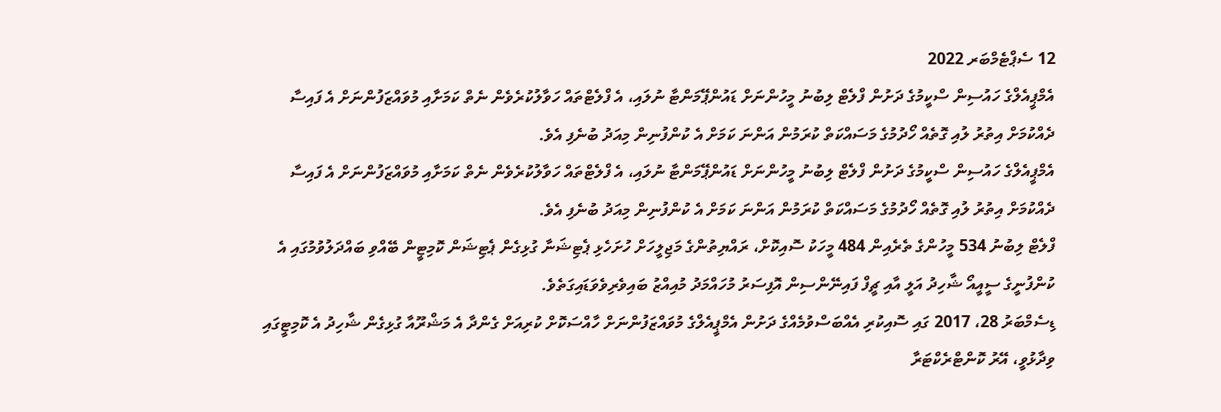12 ސެޕްޓެމްބަރ 2022
އެމްޕީއެލްގެ ހައުސިން ސްކީމުގެ ދަށުން ފްލެޓް ލިބުނު މީހުންނަށް ޑައުންޕޭމަންޓާ ނުލައި، އެ ފްލެޓްތައް ހަވާލުކުރެވެން ނެތް ކަމަށާއި މުވައްޒަފުންނަށް އެ ފައިސާ ދެއްކުމަށް އިތުރު ލުއި ގޮތެއް ހޯދުމުގެ މަސައްކަތް ކުރަމުން އަންނަ ކަމަށް އެ ކުންފުނިން މިއަދު ބުނެފި އެވެ.
އެމްޕީއެލްގެ ހައުސިން ސްކީމުގެ ދަށުން ފްލެޓް ލިބުނު މީހުންނަށް ޑައުންޕޭމަންޓާ ނުލައި، އެ ފްލެޓްތައް ހަވާލުކުރެވެން ނެތް ކަމަށާއި މުވައްޒަފުންނަށް އެ ފައިސާ ދެއްކުމަށް އިތުރު ލުއި ގޮތެއް ހޯދުމުގެ މަސައްކަތް ކުރަމުން އަންނަ ކަމަށް އެ ކުންފުނިން މިއަދު ބުނެފި އެވެ.
ފްލެޓް ލިބުނު 534 މީހުންގެ ތެރެއިން 484 މީހަކު ސޮއިކޮށް، ރައްޔިތުންގެ މަޖިލީހަށް ހުށަހެޅި ޕެޓިޝަނާ ގުޅިގެން ޕެޓިޝަން ކޮމިޓީން ބޭއްވި ބައްދަލުވުމުގައި އެ ކުންފުނީގެ ސީއީއޯ ޝާހިދު އަލީ އާއި ޗީފް ފައިނޭންސިން އޮފިސަރު މުހައްމަދު މުއިއްޒު ބައިވެރިވެވަޑައިގަތެވެ.
ޑިސެމްބަރު 28، 2017 ގައި ސޮއިކުރި އެއްބަސްވުމެއްގެ ދަށުން އެމްޕީއެލްގެ މުވައްޒަފުންނަށް ހާއްސަކޮށް ކުރިއަށް ގެންދާ އެ މަޝްރޫއާ ގުޅިގެން ޝާހިދު އެ ކޮމިޓީގައި ވިދާޅުވީ، އޭރު ކޮންޓްރެކްޓަރާ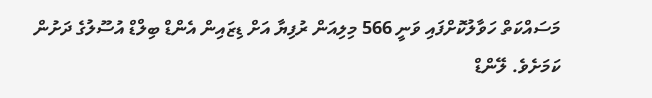މަސައްކަތް ހަވާލުކޮށްފައި ވަނީ 566 މިލިއަން ރުފިޔާ އަށް ޑިޒައިން އެންޑް ބިލްޑް އުސޫލުގެ ދަށުން ކަމަށެވެ. ލޭންޑް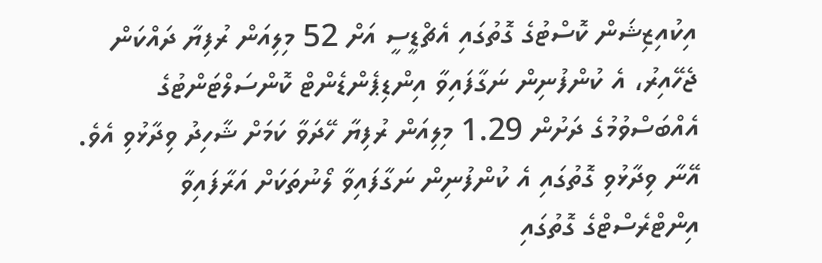އިކުއިޒިޝަން ކޮސްޓުގެ ގޮތުގައި އެޗްޑީސީ އަށް 52 މިލިއަން ރުފިޔާ ދައްކަން ޖެހޭއިރު، އެ ކުންފުނިން ނަގާފައިވާ އިންޑިޕެންޑެންޓް ކޮންސަލްޓަންޓުގެ އެއްބަސްވުމުގެ ދަށުން 1.29 މިލިއަން ރުފިޔާ ހޭދަވާ ކަމަށް ޝާހިދު ވިދާޅުވި އެވެ.
އޭނާ ވިދާޅުވި ގޮތުގައި އެ ކުންފުނިން ނަގާފައިވާ ލޯނުތަކަށް އަރާފައިވާ އިންޓްރެސްޓްގެ ގޮތުގައި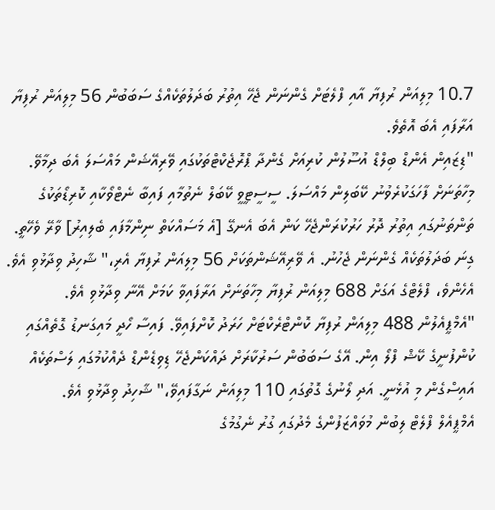10.7 މިލިއަން ރުފިޔާ އާއި ފްލެޓަށް ގެންނަން ޖެހޭ އިތުރު ބަދަލުތަކެއްގެ ސަބަބުން 56 މިލިއަން ރުފިޔާ އަރާފައި އެބަ އޮތެވެ.
"ޑިޒައިން އެންޑް ބިލްޑް އުސޫލުން ކުރިއަށް ގެންދާ ޕްރޮޖެކްޓްތަކުގައި ވޭރިއޭޝަން މައްސަލަ އެބަ ދިމާވޭ. މިހާތަނަށް ފާހަގަކުރެވުނު ކޭބަލިން މައްސަލަ. ސީސީޓީވީ ކޭބަލް ނެތުމާއި ފައިބާ ނެޓްވޯކާއި ކޮރިޑޯތަކުގެ ތަންތަނުގައި އިތުރު ދޮރު ހަރުކުރަންޖެހޭ ކަން އެބަ އެނގޭ [އެ މަސައްކަތް ނިންމާފައި ބެލިއިރު] ވާރޭ ވެހޭތީ. ގިނަ ބަދަލުތަކެއް ގެންނަން ޖެހުނު. އެ ވޭރިއޭޝަންތަކަށް 56 މިލިއަން ރުފިޔާ އެރި،" ޝާހިދު ވިދާޅުވި އެވެ.
އެހެންވެ، ފްލެޓްގެ އަގަށް 688 މިލިއަން ރުފިޔާ މިހާތަނަށް އަރާފައިވާ ކަމަށް އޭނާ ވިދާޅުވި އެވެ.
"އެމްޕީއެލުން 488 މިލިއަން ރުފިޔާ ކޮންޓްރެކްޓަށް ހަރަދު ކޮށްފައިވޭ. ފައިސާ ހޯދީ މައިގަނޑު ގޮތެއްގައި ކުންފުނީގެ ކޭޝް ފްލޯ އިން. އޭގެ ސަބަބުން ސަރުކާރަށް ދައްކަންޖެހޭ ޑިވިޑެންޑް ދެއްކުމުގައި ލަސްތަކެއް އައިސްގެން މި އުޅެނީ. އަދި ލޯނުގެ ގޮތުގައި 110 މިލިއަން ނަގާފައިވޭ،" ޝާހިދު ވިދާޅުވި އެވެ.
އެމްޕީއެލް ފްލެޓް ލިބުން މުވައްޒަފުންގެ މެދުގައި ގުރު ނެގުމުގެ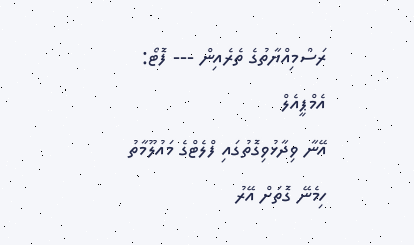ރަސްމިއްޔާތުގެ ތެރެއިން --- ފޮޓޯ: އެމްޕީއެލް
އޭނާ ވިދާޅުވިގޮތުގައި ފްލެޓްގެ މައުލޫމާތު ހިމެނޭ ގޮތަށް އޭރު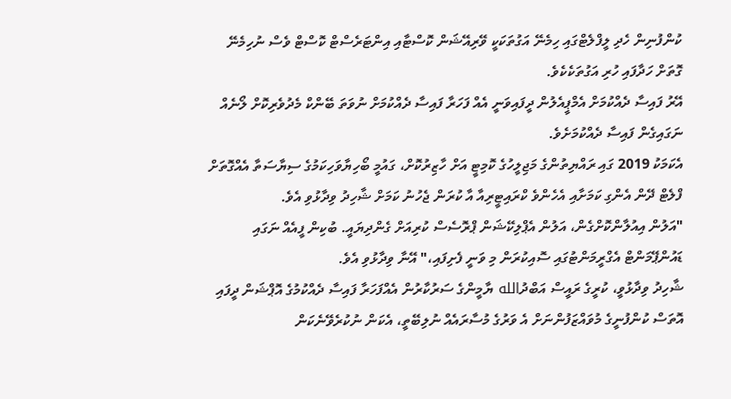ކުންފުނިން ހެދި ލީފްލެޓްގައި ހިމެނޭ އަގުތަކަކީ ވޭރިއޭޝަން ކޮސްޓާއި އިންޓަރެސްޓް ކޮސްޓް ވެސް ނުހިމެނޭ ގޮތަށް ހަދާފައި ހުރި އަގުތަކެކެވެ.
އޭރު ފައިސާ ދެއްކުމަށް އެމްޕީއެލުން ދީފައިވަނީ އެއް ފަހަރާ ފައިސާ ދެއްކުމަށް ނުވަތަ ބޭންކް މެދުވެރިކޮށް ލޯނެއް ނަގައިގެން ފައިސާ ދެއްކުމަށެވެ.
އެކަމަކު 2019 ގައި ރައްޔިތުންގެ މަޖިލީހުގެ ކޮމިޓީ އަށް ހާޒިރުކޮށް، ގައުމީ ބޯހިޔާވަހިކަމުގެ ސިޔާސަތާ އެއްގޮތަށް ފްލެޓް ދޭން އެންގި ކަމަށާއި އެހެންވެ ކްރައިޓީރިއާ އާ ކުރަން ޖެހުނު ކަމަށް ޝާހިދު ވިދާޅުވި އެވެ.
"އަލުން އިއުލާންކޮށްގެން، އަލުން އެޕްލިކޭޝަން ޕްރޮސެސް ކުރިއަށް ގެންދިޔައީ. ބުކިން ފީއެއް ނަގައި ޑައުންޕޭމަންޓް އެގްރީމަންޓުގައި ސޮއިކުރަން މި ވަނީ ފެށިފައި،" އޭނާ ވިދާޅުވި އެވެ.
ޝާހިދު ވިދާޅުވީ، ކުރީގެ ރައީސް އަބްދުالله ޔާމީންގެ ސަރުކާރުން އެއްފަހަރާ ފައިސާ ދެއްކުމުގެ އޮޕްޝަން ދީފައި އޮތަސް ކުންފުނީގެ މުވައްޒަފުންނަށް އެ ވަރުގެ މުސާރައެއް ނުލިބޭތީ، އެކަން ނުކުރެވޭނެކަން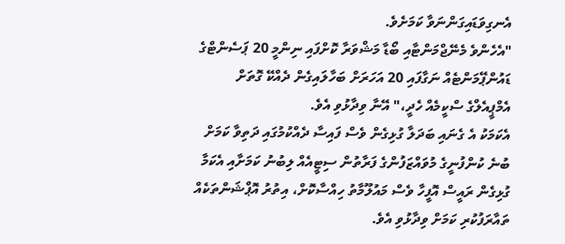އެނގިވަޑައިގަންނަވާ ކަމަށެވެ.
"އެހެންވެ މެނޭޖްމަންޓާއި ބޯޑާ މަޝްވަރާ ކޮށްފައި ނިންމީ 20 ޕަސެންޓްގެ ޑައުންޕޭމަންޓެއް ނަގާފައި 20 އަހަރަށް ބަހާލައިގެން ދެއްކޭ ގޮތަށް އެމްޕީއެލްގެ ސްކީމެއް ހެދީ،" އޭނާ ވިދާޅުވި އެވެ.
އެކަމަކު އެ ގެނައި ބަދަލާ ގުޅިގެން ވެސް ފައިސާ ދެއްކުމުގައި ދަތިވާ ކަމަށް ބުނެ ކުންފުނީގެ މުވައްޒަފުންގެ ފަރާތުން ސިޓީއެއް ލިބުނު ކަމަށާއި އެކަމާ ގުޅިގެން ރައީސް އޮފީހާ ވެސް މައުލޫމާތު ހިއްސާކޮށް، އިތުރު އޮޕްޝަންތަކެއް ތައާރަފުކުރި ކަމަށް ވިދާޅުވި އެވެ.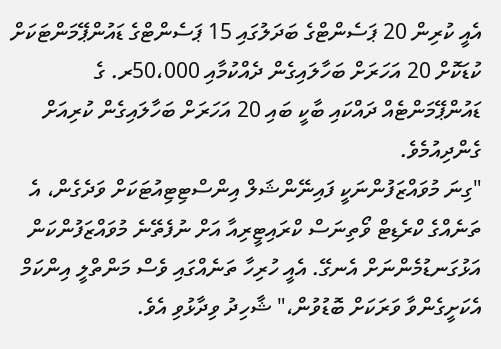އެއީ ކުރިން 20 ޕަސެންޓްގެ ބަދަލުގައި 15 ޕަސެންޓްގެ ޑައުންޕޭމަންޓަކަށް ކުޑަކޮށް 20 އަހަރަށް ބަހާލައިގެން ދެއްކުމާއި 50،000ރ. ގެ ޑައުންޕޭމަންޓެއް ދައްކައި ބާކީ ބައި 20 އަހަރަށް ބަހާލައިގެން ކުރިއަށް ގެންދިއުމެވެ.
"ގިނަ މުވައްޒަފުންނަކީ ފައިނޭންޝަލް އިންސްޓިޓިއުޓަކަށް ވަދެގެން، އެ ތަނެއްގެ ކްރެޑިޓް ވޯތިނަސް ކްރައިޓީރިއާ އަށް ނުފެތޭނެ މުވައްޒަފުންކަން އަޅުގަނޑުމެންނަށް އެނގޭ. އެއީ ހުރިހާ ތަނެއްގައި ވެސް މަންތްލީ އިންކަމް އެކަށީގެންވާ ވަރަކަށް ބޮޑުވުން،" ޝާހިދު ވިދާޅުވި އެވެ.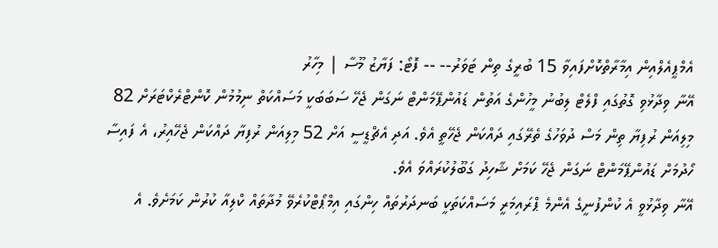އެމްޕީއެލްއިން އިމާރާތްކޮށްފައިވާ 15 ބުރީގެ ތިން ޓަވަރު-- -- ފޮޓޯ: ފަޔާޒު މޫސާ | މިހާރު
އޭނާ ވިދާޅުވި ގޮތުގައި ފްލެޓް ލިބުނު މީހުންގެ އަތުން ޑައުންޕޭމަންޓް ނަގަން ޖެހޭ ސަބަބަކީ މަސައްކަތް ނިމުމުން ކޮންޓްރެކްޓަރަށް 82 މިލިއަން ރުފިޔާ ތިން މަސް ދުވަހުގެ ތެރޭގައި ދައްކަން ޖެހޭތީ އެވެ. އަދި އެޗްޑީސީ އަށް 52 މިލިއަން ރުފިޔާ ދައްކަން ޖެހޭއިރު، އެ ފައިސާ ހޯދުމަށް ޑައުންޕޭމަންޓް ނަގަން ޖެހޭ ކަމަށް ޝާހިދު ގަބޫލުކުރައްވަ އެވެ.
އޭނާ ވިދާޅުވީ އެ ކުންފުނީގެ އެންމެ ޕްރައިމަރީ މަސައްކަތަކީ ބަނދަރުތައް ހިންގައި އިމްޕޯޓްކުރެވޭ މުދާތައް ކްލިއާ ކުރުން ކަމަށެވެ. އެ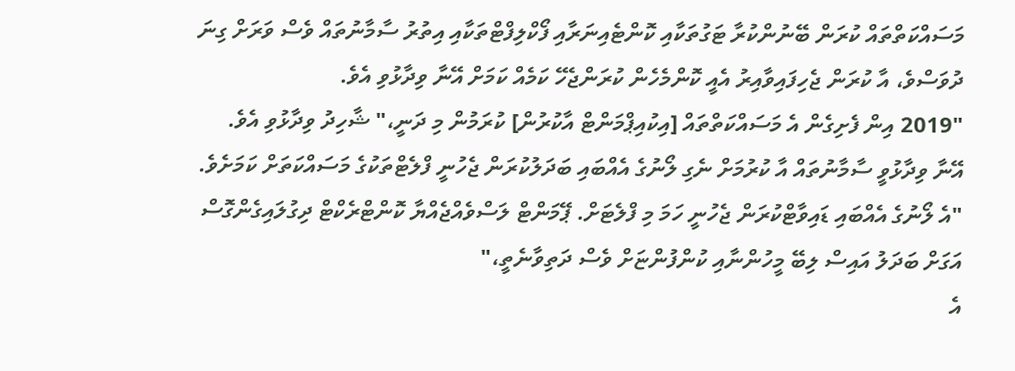މަސައްކަތްތައް ކުރަން ބޭނުންކުރާ ޓަގުތަކާއި ކޮންޓެއިނަރާއި ފޯކްލިފްޓްތަކާއި އިތުރު ސާމާނުތައް ވެސް ވަރަށް ގިނަ ދުވަސްވެ، އާ ކުރަން ޖެހިފައިވާއިރު އެއީ ކޮންމެހެން ކުރަންޖެހޭ ކަމެއް ކަމަށް އޭނާ ވިދާޅުވި އެވެ.
"2019 އިން ފެށިގެން އެ މަސައްކަތްތައް [އިކުއިޕްމަންޓް އާކުރުން] ކުރަމުން މި ދަނީ،" ޝާހިދު ވިދާޅުވި އެވެ.
އޭނާ ވިދާޅުވީ ސާމާނުތައް އާ ކުރުމަށް ނެގި ލޯނުގެ އެއްބައި ބަދަލުކުރަން ޖެހުނީ ފްލެޓްތަކުގެ މަސައްކަތަށް ކަމަށެވެ.
"އެ ލޯނުގެ އެއްބައި ޑައިވާޓްކުރަން ޖެހުނީ ހަމަ މި ފްލެޓަށް. ޕޭމަންޓް ލަސްވެއްޖެއްޔާ ކޮންޓްރެކްޓް ދިގުލައިގެންގޮސް އަގަށް ބަދަލު އައިސް ލިބޭ މީހުންނާއި ކުންފުންޏަށް ވެސް ދަތިވާނެތީ،"
އެ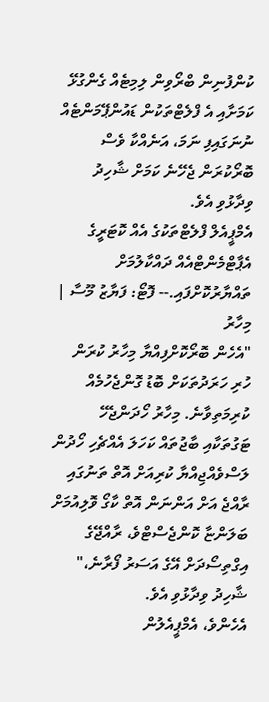ކުންފުނިން ބްރޯވިން ލިމިޓެއް ގެންގުޅޭ ކަމަށާއި އެ ފްލެޓްތަކުން ޑައުންޕޭމަންޓެއް ނުނަގައިފި ނަމަ، އަނެއްކާ ވެސް ބޮރޯކުރަން ޖެހޭނެ ކަމަށް ޝާހިދު ވިދާޅުވި އެވެ.
އެމްޕީއެލް ފްލެޓްތަކުގެ އެއް ކޮޓަރީގެ އެޕާޓްމެންޓްއެއް ދައްކާލުމަށް ތައްޔާރުކޮށްފައި.-- ފޮޓޯ: ފަޔާޒު މޫސާ | މިހާރު
"އެހެން ބޮރޯކޮށްފިއްޔާ މިހާރު ކުރަން ހުރި ހަރަދުތަކަށް ބޮޑު ގޮންޖެހުމެއް ކުރިމަތިވާނެ. މިހާރު ހޯދަންޖެހޭ ޓަގުތަކާއި ބާޖުތައް ކަހަލަ އެއްޗެހި ހޯދުން ލަސްވެއްޖިއްޔާ ކުރިއަށް އޮތް ތަނުގައި ރާއްޖެ އަށް އަންނަން އޮތް ކާގޯ ވޮލިއުމަށް ބަލަންޏާ ކޮންޖެސްޓްވެ، ރާއްޖޭގެ އިގްތިސޯދަށް އޭގެ އަސަރު ފޯރާނެ،" ޝާހިދު ވިދާޅުވި އެވެ.
އެހެންވެ، އެމްޕީއެލުން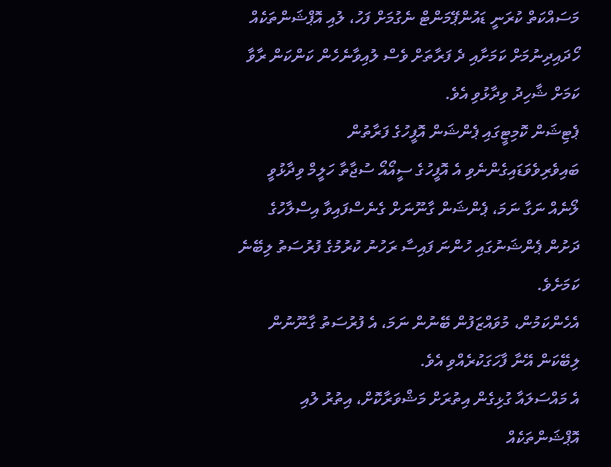މަސައްކަތް ކުރަނީ ޑައުންޕޭމަންޓް ނެގުމަށް ފަހު، ލުއި އޮޕްޝަންތަކެއް ހޯދައިދިނުމަށް ކަމަށާއި ދެ ފަރާތަށް ވެސް ލުއިވާނެހެން ކަންކަން ރާވާ ކަމަށް ޝާހިދު ވިދާޅުވި އެވެ.
ޕެޓިޝަން ކޮމިޓީގައި ޕެންޝަން އޮފީހުގެ ފަރާތުން ބައިވެރިވެވަޑައިގެންނެވި އެ އޮފީހުގެ ސީއޯއޯ ސުޖާތާ ހަލީމް ވިދާޅުވީ ލޯނެއް ނަގާ ނަމަ، ޕެންޝަން ގާނޫނަށް ގެނެސްފައިވާ އިސްލާހުގެ ދަށުން ޕެންޝަނުގައި ހުންނަ ފައިސާ ރަހުނު ކުރުމުގެ ފުރުސަތު ލިބޭނެ ކަމަށެވެ.
އެހެންކަމުން، މުވައްޒަފުން ބޭނުން ނަމަ، އެ ފުރުސަތު ގާނޫނުން ލިބޭކަން އޭނާ ފާހަގަކުރެއްވި އެވެ.
އެ މައްސަލައާ ގުޅިގެން އިތުރަށް މަޝްވަރާކޮށް، އިތުރު ލުއި އޮޕްޝަންތަކެއް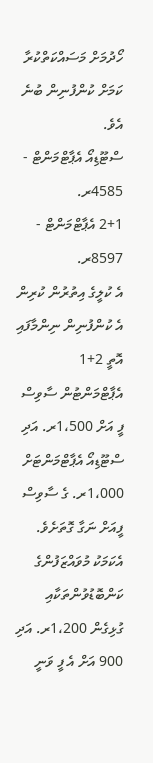ހޯދުމަށް މަސައްކަތްކުރާ ކަމަށް ކުންފުނިން ބުނެ އެވެ.
ސްޓޫޑިއޯ އެޕާޓްމަންޓް - 4585ރ.
2+1 އެޕާޓްމަންޓް - 8597ރ.
އެ ކުލީގެ އިތުރުން ކުރިން އެ ކުންފުނިން ނިންމާފައި އޮތީ 2+1 އެޕާޓްމަންޓުން ސާވިސް ފީ އަށް 1،500ރ. އަދި ސްޓޫޑިއޯ އެޕާޓްމަންޓަށް 1،000ރ. ގެ ސާވިސް ފީއަށް ނަގާ ގޮތަށެވެ. އެކަމަކު މުވައްޒަފުންގެ ކަންބޮޑުވުންތަކާއި ގުޅިގެން 1،200ރ. އަދި 900 އަށް އެ ފީ ވަނީ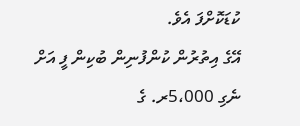ކުޑަކޮށްފަ އެވެ.
އޭގެ އިތުރުން ކުންފުނިން ބުކިން ފީ އަށް ނެގި 5،000ރ. ގެ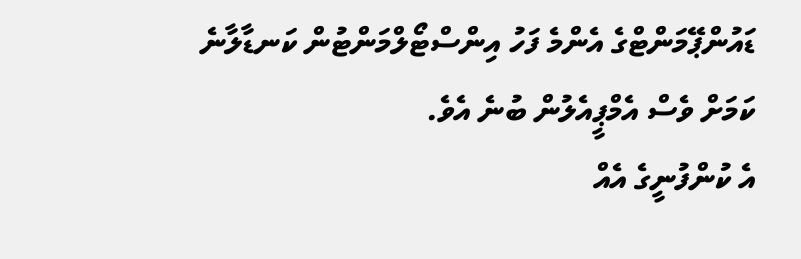ޑައުންޕޭމަންޓްގެ އެންމެ ފަހު އިންސްޓޯލްމަންޓުން ކަނޑާލާނެ ކަމަށް ވެސް އެމްޕީއެލުން ބުނެ އެވެ.
އެ ކުންފުނީގެ އެއް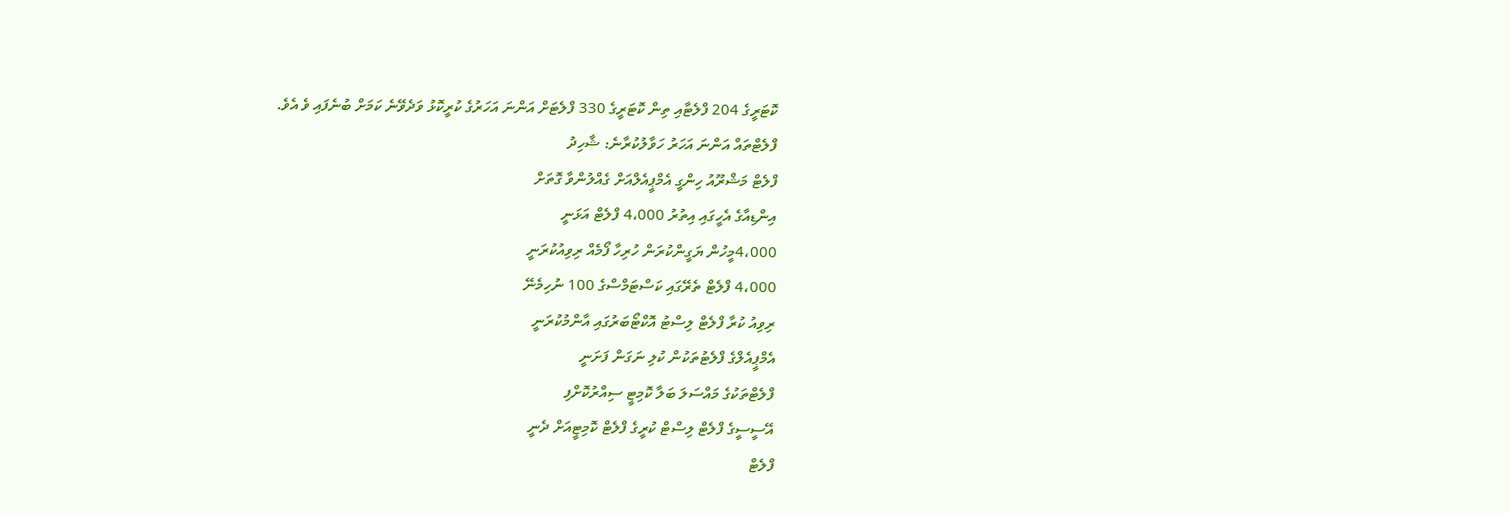ކޮޓަރީގެ 204 ފްލެޓާއި ތިން ކޮޓަރީގެ 330 ފްލެޓަށް އަންނަ އަހަރުގެ ކުރީކޮޅު ވަދެވޭނެ ކަމަށް ބުނެފައި ވެ އެވެ.
ފްލެޓްތައް އަންނަ އަހަރު ހަވާލުކުރާނެ: ޝާހިދު
ފްލެޓް މަޝްރޫއު ހިންގީ އެމްޕީއެލްއަށް ގެއްލުންވާ ގޮތަށް
އިންޑިއާގެ އެހީގައި އިތުރު 4،000 ފްލެޓް އަޅަނީ
4،000މީހުން ޔަގީންކުރަން ހުރިހާ ފޯމެއް ރިވިއުކުރަނީ
4،000 ފްލެޓް ތެރޭގައި ކަސްޓަމްސްގެ 100 ނުހިމެނޭ
ރިވިއު ކުރާ ފްލެޓް ލިސްޓު އޮކްޓޯބަރުގައި އާންމުކުރަނީ
އެމްޕީއެލްގެ ފްލެޓުތަކުން ކުލި ނަގަން ފަށަނީ
ފްލެޓްތަކުގެ މައްސަލަ ބަލާ ކޮމިޓީ ސިއްރުކޮށްފި
އޭސީސީގެ ފްލެޓް ލިސްޓް ކުރީގެ ފްލެޓް ކޮމިޓީއަށް ދެނީ
ފްލެޓް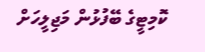ކޮމިޓީގެ ބޭފުޅުން މަޖިލީހަށް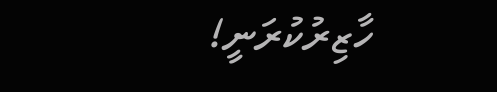ހާޒިރުކުރަނީ!